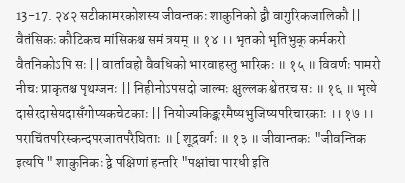13-17. २४२ सटीकामरकोशस्य जीवन्तकः शाकुनिको द्वौ वागुरिकजालिकौ || वैतंसिकः कौटिकच मांसिकश्च समं त्रयम् ॥ १४ ।। भृतको भृतिभुक् कर्मकरो वैतनिकोऽपि सः || वार्तावहो वैवधिको भारवाहस्तु भारिकः ॥ १५ ॥ विवर्णः पामरो नीचः प्राकृतश्च पृथग्जनः || निहीनोऽपसदो जाल्मः क्षुल्लक श्वेतरच सः ॥ १६ ॥ भृत्ये दासेरदासेयदासँगोप्यकचेटकाः || नियोज्यकिङ्करमैष्यभुजिष्यपरिचारकाः ।। १७ ।। पराचिंतपरिस्कन्दपरजातपरैघिताः ॥ [ शूद्रवर्गः ॥ १३ ॥ जीवान्तकः "जीवन्तिक इत्यपि " शाकुनिकः द्वे पक्षिणां हन्तरि "पक्षांचा पारधी इति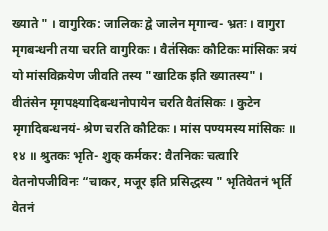ख्याते " । वागुरिक: जालिकः द्वे जालेन मृगान्व- भ्रतः । वागुरा मृगबन्धनी तया चरति वागुरिकः । वैत॑सिकः कौटिकः मांसिकः त्रयं यो मांसविक्रयेण जीवति तस्य "खाटिक इति ख्यातस्य" । वीतंसेन मृगपक्ष्यादिबन्धनोपायेन चरति वैतंसिकः । कुटेन मृगादिबन्धनयं- श्रेण चरति कौटिकः । मांस पण्यमस्य मांसिकः ॥ १४ ॥ श्रुतकः भृति- शुक् कर्मकर: वैतनिकः चत्वारि वेतनोपजीविनः “चाकर, मजूर इति प्रसिद्धस्य " भृतिवेतनं भृर्ति वेतनं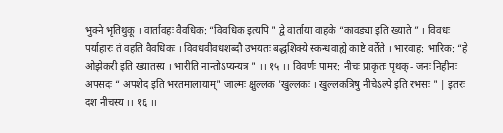भुक्ने भृतिथुकू । वार्तावहः वैवधिक: “विवधिक इत्यपि " द्वे वार्ताया वाहके “कावड्या इति ख्याते ” । विवधः पर्याहारः तं वहति वैवधिकः । विवधवीवधशब्दौ उभयतः बद्धशिक्ये स्कन्धवाह्ये काष्टे वर्तेते । भारवाह: भारिक: “हे ओझेकरी इति ख्यातस्य । भारीति नान्तोऽप्यन्यत्र " ।। १५ ।। विवर्णः पामर: नीचः प्राकृतः पृथक्- जनः निहीनः अपसदः “ अपशेद इति भरतमालायाम्" जाल्मः क्षुल्लक 'खुल्लकः । खुल्लकत्रिषु नीचेऽल्पे इति रभसः " | इतरः दश नीचस्य ।। १६ ।।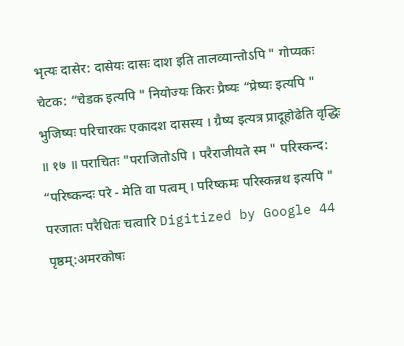भृत्यः दासेर: दासेयः दासः दाश इति तालव्यान्तोऽपि " गोप्यकः चेटक: “चेडक इत्यपि " नियोज्यः किरः प्रैष्यः “प्रेष्यः इत्यपि " भुजिष्यः परिचारकः एकादश दासस्य । ग्रैष्य इत्यत्र प्रादूहोढेति वृद्धिः ॥ १७ ॥ पराचितः "पराजितोऽपि । परैराजीयते स्म " परिस्कन्द: “परिष्कन्दः परे - मेति वा पत्वम् । परिष्कमः परिस्कन्नथ इत्यपि " परजातः परैधितः चत्वारि Digitized by Google 44
पृष्ठम्:अमरकोषः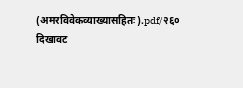(अमरविवेकव्याख्यासहितः).pdf/२६०
दिखावट